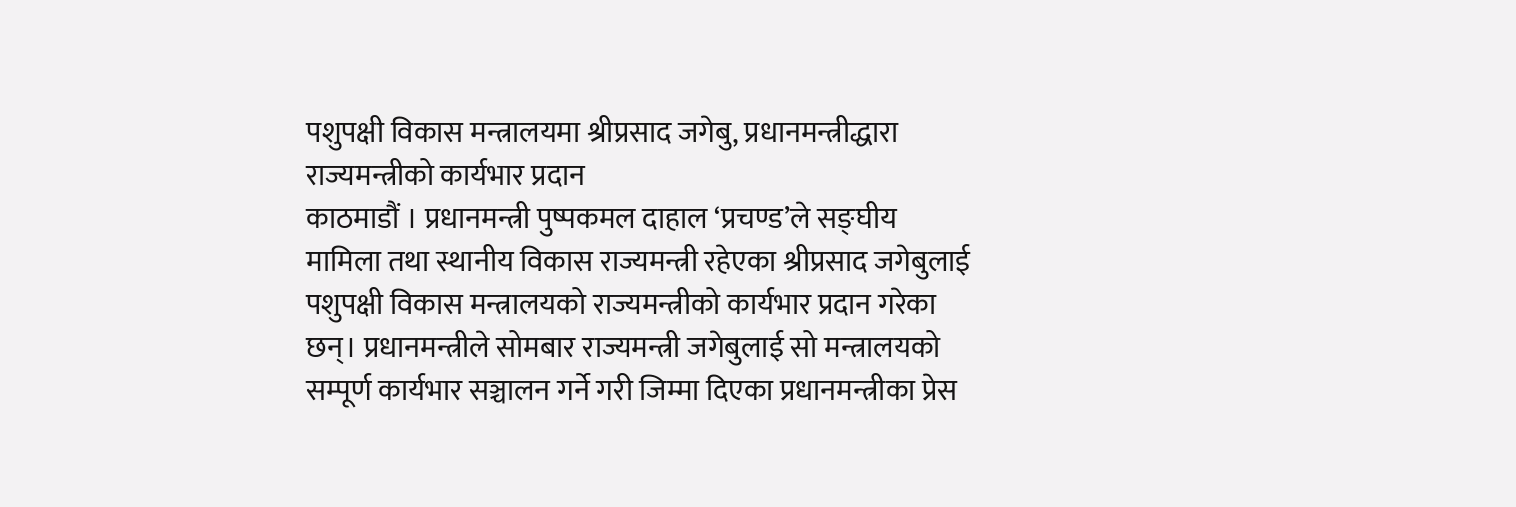पशुपक्षी विकास मन्त्रालयमा श्रीप्रसाद जगेबु, प्रधानमन्त्रीद्धारा राज्यमन्त्रीको कार्यभार प्रदान
काठमाडौं । प्रधानमन्त्री पुष्पकमल दाहाल ‘प्रचण्ड’ले सङ्घीय मामिला तथा स्थानीय विकास राज्यमन्त्री रहेएका श्रीप्रसाद जगेबुलाई पशुपक्षी विकास मन्त्रालयको राज्यमन्त्रीको कार्यभार प्रदान गरेका छन्। प्रधानमन्त्रीले सोमबार राज्यमन्त्री जगेबुलाई सो मन्त्रालयको सम्पूर्ण कार्यभार सञ्चालन गर्ने गरी जिम्मा दिएका प्रधानमन्त्रीका प्रेस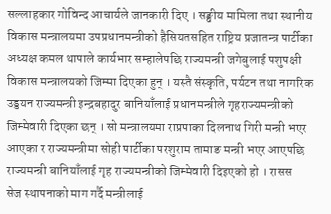सल्लाहकार गोविन्द आचार्यले जानकारी दिए । सङ्घीय मामिला तथा स्थानीय विकास मन्त्रालयमा उपप्रधानमन्त्रीको हैसियतसहित राष्ट्रिय प्रजातन्त्र पार्टीका अध्यक्ष कमल थापाले कार्यभार सम्हालेपछि राज्यमन्त्री जगेबुलाई पशुपक्षी विकास मन्त्रालयको जिम्मा दिएका हुन् । यस्तै संस्कृति, पर्यटन तथा नागरिक उड्डयन राज्यमन्त्री इन्द्रबहादुर बानियाँलाई प्रधानमन्त्रीले गृहराज्यमन्त्रीको जिम्मेवारी दिएका छन् । सो मन्त्रालयमा राप्रपाका दिलनाथ गिरी मन्त्री भएर आएका र राज्यमन्त्रीमा सोही पार्टीका परशुराम तामाङ मन्त्री भएर आएपछि राज्यमन्त्री बानियाँलाई गृह राज्यमन्त्रीको जिम्मेवारी दिइएको हो । रासस
सेज स्थापनाको माग गर्दै मन्त्रीलाई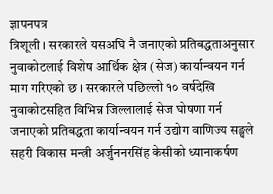ज्ञापनपत्र
त्रिशूली । सरकारले यसअघि नै जनाएको प्रतिबद्धताअनुसार नुवाकोटलाई विशेष आर्थिक क्षेत्र (सेज) कार्यान्वयन गर्न माग गरिएको छ । सरकारले पछिल्लो १० वर्षदेखि नुवाकोटसहित विभिन्न जिल्लालाई सेज घोषणा गर्न जनाएको प्रतिबद्धता कार्यान्वयन गर्न उद्योग वाणिज्य सङ्घले सहरी विकास मन्त्री अर्जुननरसिंह केसीको ध्यानाकर्षण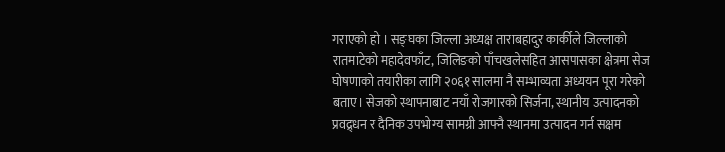गराएको हो । सङ्घका जिल्ला अध्यक्ष ताराबहादुर कार्कीले जिल्लाको रातमाटेको महादेवफाँट, जिलिङको पाँचखलेसहित आसपासका क्षेत्रमा सेज घोषणाको तयारीका लागि २०६१ सालमा नै सम्भाव्यता अध्ययन पूरा गरेको बताए। सेजको स्थापनाबाट नयाँ रोजगारको सिर्जना, स्थानीय उत्पादनको प्रवद्र्धन र दैनिक उपभोग्य सामग्री आफ्नै स्थानमा उत्पादन गर्न सक्षम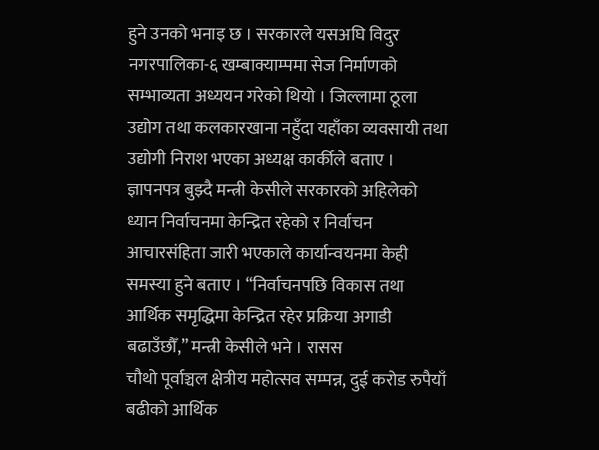हुने उनको भनाइ छ । सरकारले यसअघि विदुर नगरपालिका-६ खम्बाक्याम्पमा सेज निर्माणको सम्भाव्यता अध्ययन गरेको थियो । जिल्लामा ठूला उद्योग तथा कलकारखाना नहुँदा यहाँका व्यवसायी तथा उद्योगी निराश भएका अध्यक्ष कार्कीले बताए । ज्ञापनपत्र बुझ्दै मन्त्री केसीले सरकारको अहिलेको ध्यान निर्वाचनमा केन्द्रित रहेको र निर्वाचन आचारसंहिता जारी भएकाले कार्यान्वयनमा केही समस्या हुने बताए । “निर्वाचनपछि विकास तथा आर्थिक समृद्धिमा केन्द्रित रहेर प्रक्रिया अगाडी बढाउँछौँ,” मन्त्री केसीले भने । रासस
चौथो पूर्वाञ्चल क्षेत्रीय महोत्सव सम्पन्न, दुई करोड रुपैयाँ बढीको आर्थिक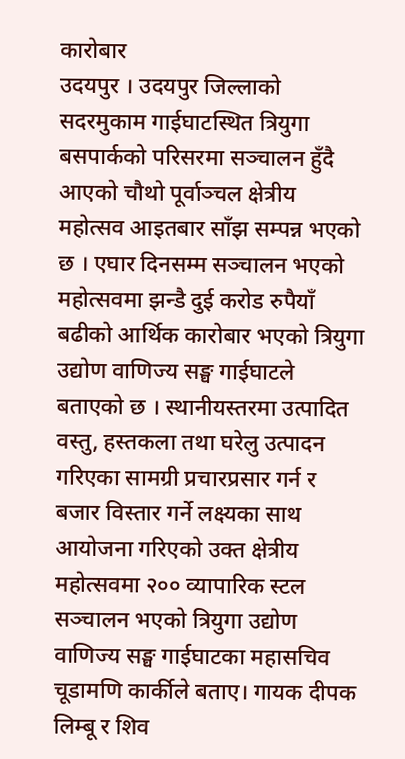कारोबार
उदयपुर । उदयपुर जिल्लाको सदरमुकाम गाईघाटस्थित त्रियुगा बसपार्कको परिसरमा सञ्चालन हुँदै आएको चौथो पूर्वाञ्चल क्षेत्रीय महोत्सव आइतबार साँझ सम्पन्न भएको छ । एघार दिनसम्म सञ्चालन भएको महोत्सवमा झन्डै दुई करोड रुपैयाँ बढीको आर्थिक कारोबार भएको त्रियुगा उद्योण वाणिज्य सङ्घ गाईघाटले बताएको छ । स्थानीयस्तरमा उत्पादित वस्तु, हस्तकला तथा घरेलु उत्पादन गरिएका सामग्री प्रचारप्रसार गर्न र बजार विस्तार गर्ने लक्ष्यका साथ आयोजना गरिएको उक्त क्षेत्रीय महोत्सवमा २०० व्यापारिक स्टल सञ्चालन भएको त्रियुगा उद्योण वाणिज्य सङ्घ गाईघाटका महासचिव चूडामणि कार्कीले बताए। गायक दीपक लिम्बू र शिव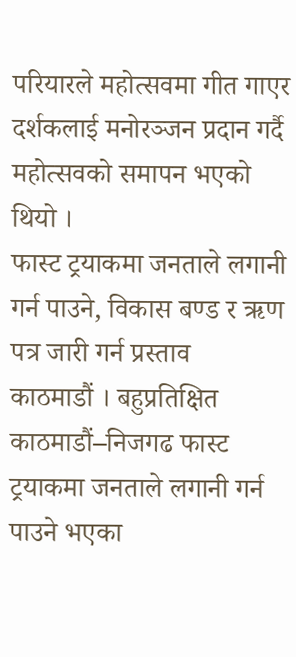परियारले महोत्सवमा गीत गाएर दर्शकलाई मनोरञ्जन प्रदान गर्दै महोत्सवको समापन भएको थियो ।
फास्ट ट्रयाकमा जनताले लगानी गर्न पाउने, विकास बण्ड र ऋण पत्र जारी गर्न प्रस्ताव
काठमाडौं । बहुप्रतिक्षित काठमाडौं–निजगढ फास्ट ट्रयाकमा जनताले लगानी गर्न पाउने भएका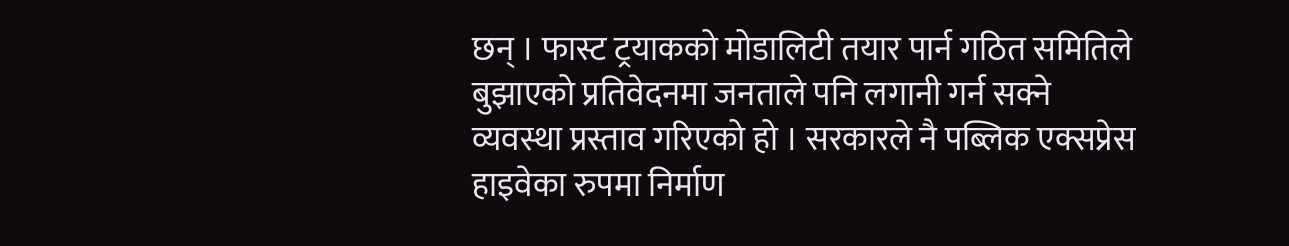छन् । फास्ट ट्रयाकको मोडालिटी तयार पार्न गठित समितिले बुझाएको प्रतिवेदनमा जनताले पनि लगानी गर्न सक्ने व्यवस्था प्रस्ताव गरिएको हो । सरकारले नै पब्लिक एक्सप्रेस हाइवेका रुपमा निर्माण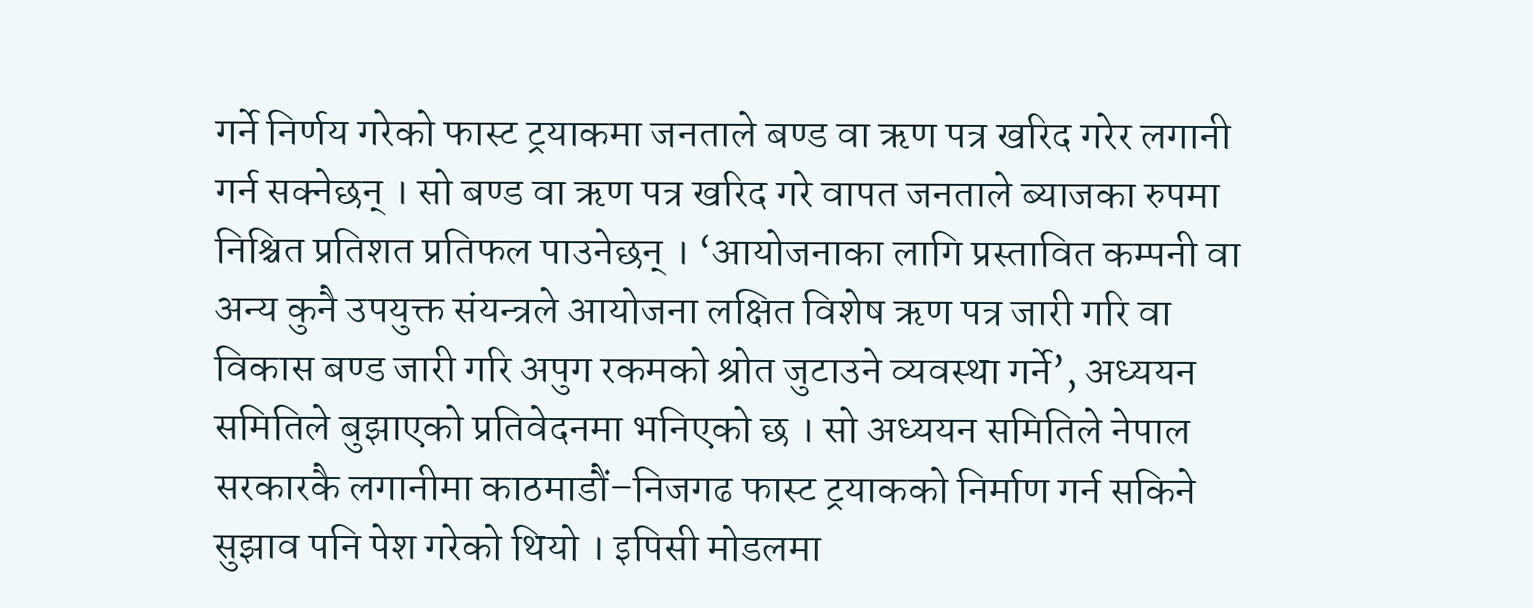गर्ने निर्णय गरेको फास्ट ट्रयाकमा जनताले बण्ड वा ऋण पत्र खरिद गरेर लगानी गर्न सक्नेछन् । सो बण्ड वा ऋण पत्र खरिद गरे वापत जनताले ब्याजका रुपमा निश्चित प्रतिशत प्रतिफल पाउनेछन् । ‘आयोजनाका लागि प्रस्तावित कम्पनी वा अन्य कुनै उपयुक्त संयन्त्रले आयोजना लक्षित विशेष ऋण पत्र जारी गरि वा विकास बण्ड जारी गरि अपुग रकमको श्रोत जुटाउने व्यवस्था गर्ने’, अध्ययन समितिले बुझाएको प्रतिवेदनमा भनिएको छ । सो अध्ययन समितिले नेपाल सरकारकै लगानीमा काठमाडौं–निजगढ फास्ट ट्रयाकको निर्माण गर्न सकिने सुझाव पनि पेश गरेको थियो । इपिसी मोडलमा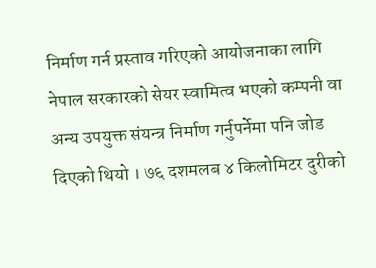निर्माण गर्न प्रस्ताव गरिएको आयोजनाका लागि नेपाल सरकारको सेयर स्वामित्व भएको कम्पनी वा अन्य उपयुक्त संयन्त्र निर्माण गर्नुपर्नेमा पनि जोड दिएको थियो । ७६ दशमलब ४ किलोमिटर दुरीको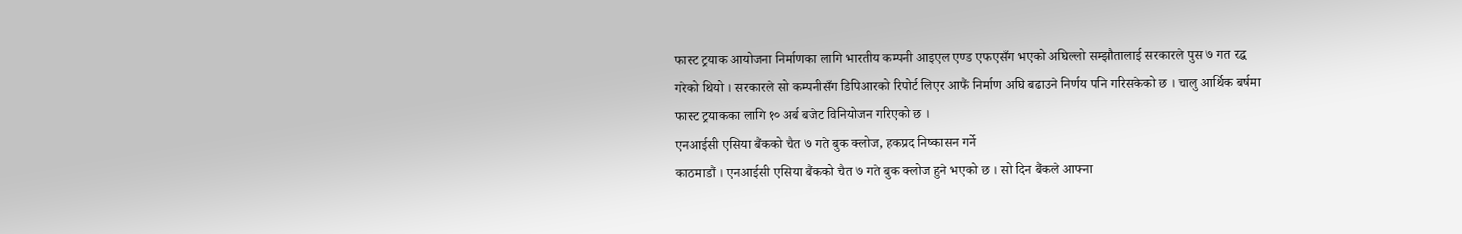फास्ट ट्रयाक आयोजना निर्माणका लागि भारतीय कम्पनी आइएल एण्ड एफएसँग भएको अघिल्लो सम्झौतालाई सरकारले पुस ७ गत रद्ध गरेको थियो । सरकारले सो कम्पनीसँग डिपिआरको रिपोर्ट लिएर आफैं निर्माण अघि बढाउने निर्णय पनि गरिसकेको छ । चालु आर्थिक बर्षमा फास्ट ट्रयाकका लागि १० अर्ब बजेट विनियोजन गरिएको छ ।
एनआईसी एसिया बैंकको चैत ७ गते बुक क्लोज, हकप्रद निष्कासन गर्ने
काठमाडौं । एनआईसी एसिया बैंकको चैत ७ गते बुक क्लोज हुने भएको छ । सो दिन बैंकले आफ्ना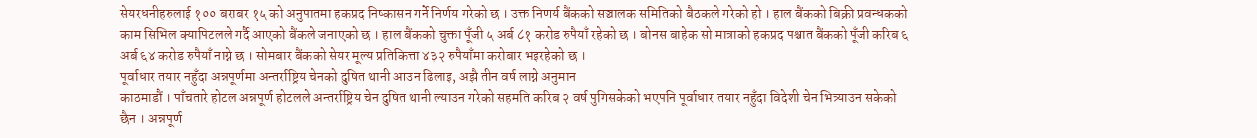सेयरधनीहरुलाई १०० बराबर १५ को अनुपातमा हकप्रद निष्कासन गर्ने निर्णय गरेको छ । उक्त निणर्य बैंकको सञ्चालक समितिको बैठकले गरेको हो । हाल बैंकको बिक्री प्रवन्धकको काम सिभिल क्यापिटलले गर्दै आएको बैंकले जनाएको छ । हाल बैंकको चुक्ता पूँजी ५ अर्ब ८१ करोड रुपैयाँ रहेको छ । बोनस बाहेक सो मात्राको हकप्रद पश्चात बैंकको पूँजी करिब ६ अर्ब ६४ करोड रुपैयाँ नाग्ने छ । सोमबार बैंकको सेयर मूल्य प्रतिकित्ता ४३२ रुपैयाँमा करोबार भइरहेको छ ।
पूर्वाधार तयार नहुँदा अन्नपूर्णमा अन्तर्राष्ट्रिय चेनको दुषित थानी आउन ढिलाइ, अझै तीन वर्ष लाग्ने अनुमान
काठमाडौं । पाँचतारे होटल अन्नपूर्ण होटलले अन्तर्राष्ट्रिय चेन दुषित थानी ल्याउन गरेको सहमति करिब २ वर्ष पुगिसकेको भएपनि पूर्वाधार तयार नहुँदा विदेशी चेन भित्र्याउन सकेको छैन । अन्नपूर्ण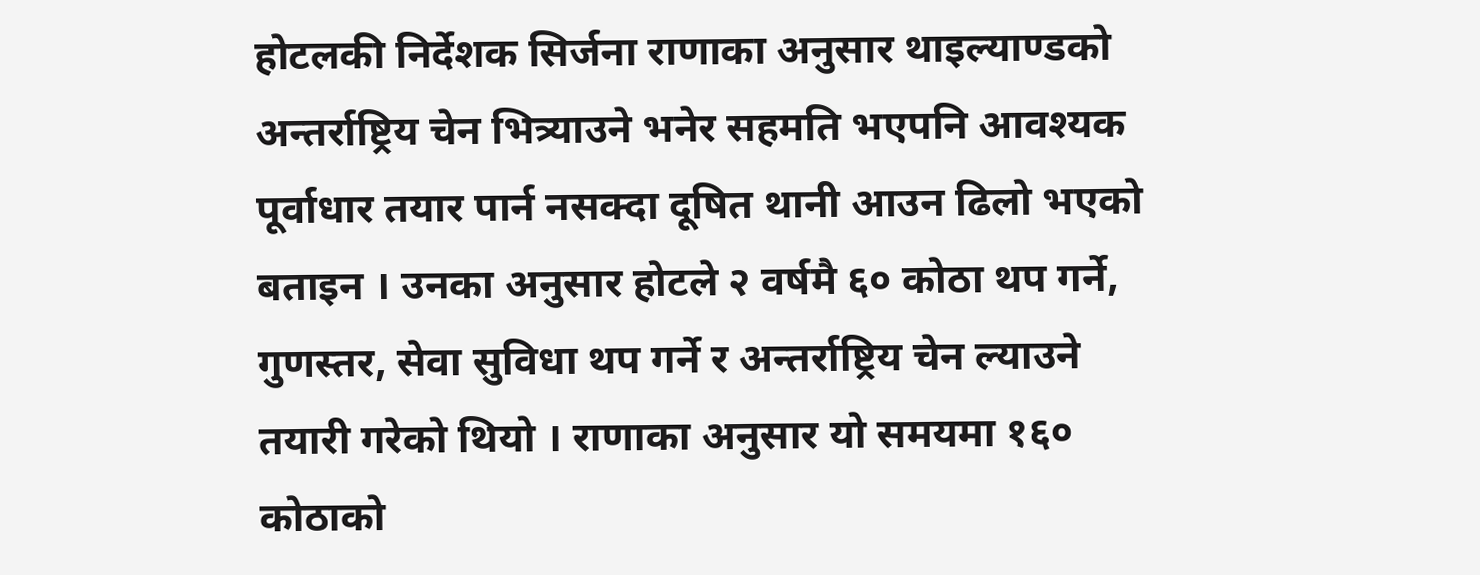होटलकी निर्देशक सिर्जना राणाका अनुसार थाइल्याण्डको अन्तर्राष्ट्रिय चेन भित्र्याउने भनेर सहमति भएपनि आवश्यक पूर्वाधार तयार पार्न नसक्दा दूषित थानी आउन ढिलो भएको बताइन । उनका अनुसार होटले २ वर्षमै ६० कोठा थप गर्ने, गुणस्तर, सेवा सुविधा थप गर्ने र अन्तर्राष्ट्रिय चेन ल्याउने तयारी गरेको थियो । राणाका अनुसार यो समयमा १६० कोठाको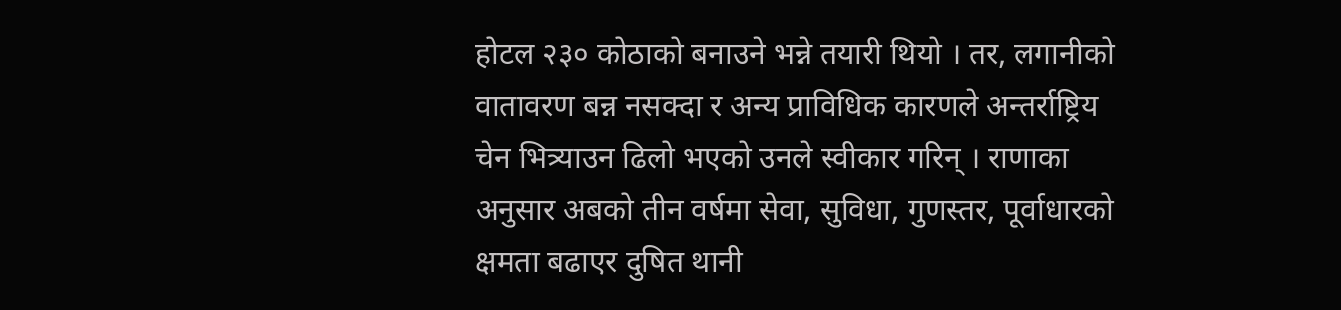होटल २३० कोठाको बनाउने भन्ने तयारी थियो । तर, लगानीको वातावरण बन्न नसक्दा र अन्य प्राविधिक कारणले अन्तर्राष्ट्रिय चेन भित्र्याउन ढिलो भएको उनले स्वीकार गरिन् । राणाका अनुसार अबको तीन वर्षमा सेवा, सुविधा, गुणस्तर, पूर्वाधारको क्षमता बढाएर दुषित थानी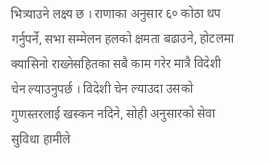भित्र्याउने लक्ष्य छ । राणाका अनुसार ६० कोठा थप गर्नुपर्ने, सभा सम्मेलन हलको क्षमता बढाउने, होटलमा क्यासिनो राख्नेसहितका सबै काम गरेर मात्रै विदेशी चेन ल्याउनुपर्छ । विदेशी चेन ल्याउदा उसको गुणस्तरलाई खस्कन नदिने, सोही अनुसारको सेवा सुविधा हामीले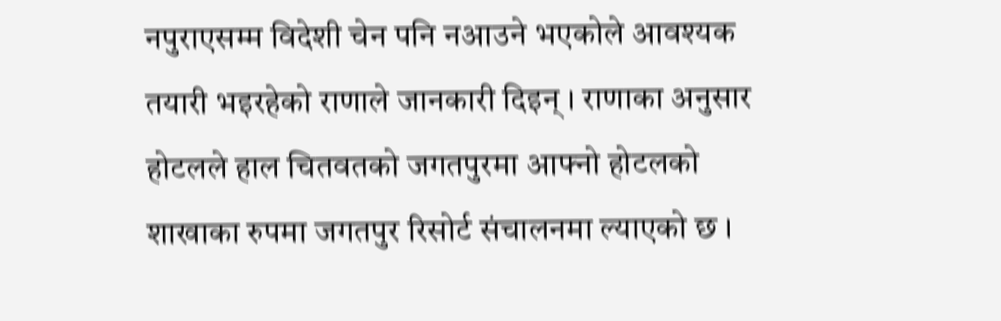नपुराएसम्म विदेशी चेन पनि नआउने भएकोले आवश्यक तयारी भइरहेको राणाले जानकारी दिइन् । राणाका अनुसार होटलले हाल चितवतको जगतपुरमा आफ्नो होटलको शाखाका रुपमा जगतपुर रिसोर्ट संचालनमा ल्याएको छ ।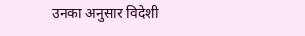उनका अनुसार विदेशी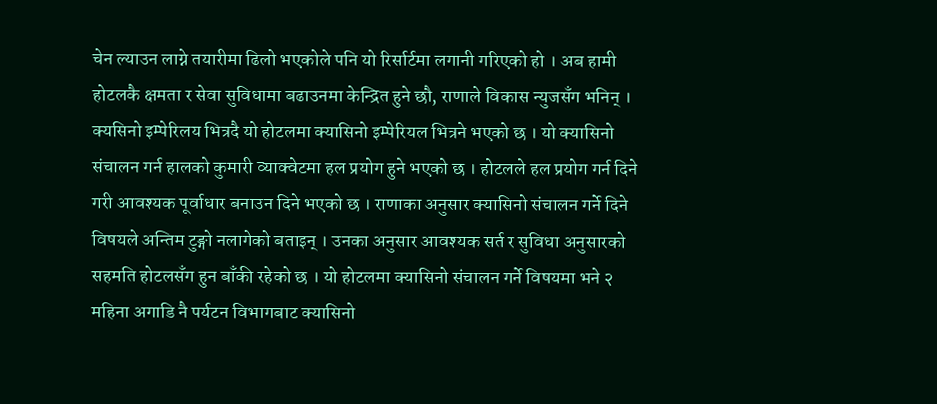चेन ल्याउन लाग्ने तयारीमा ढिलो भएकोले पनि यो रिर्सार्टमा लगानी गरिएको हो । अब हामी होटलकै क्षमता र सेवा सुविधामा बढाउनमा केन्द्रित हुने छौ, राणाले विकास न्युजसँग भनिन् । क्यसिनो इम्पेरिलय भित्रदै यो होटलमा क्यासिनो इम्पेरियल भित्रने भएको छ । यो क्यासिनो संचालन गर्न हालको कुमारी व्याक्वेटमा हल प्रयोग हुने भएको छ । होटलले हल प्रयोग गर्न दिने गरी आवश्यक पूर्वाधार बनाउन दिने भएको छ । राणाका अनुसार क्यासिनो संचालन गर्ने दिने विषयले अन्तिम टुङ्गो नलागेको बताइन् । उनका अनुसार आवश्यक सर्त र सुविधा अनुसारको सहमति होटलसँग हुन बाँकी रहेको छ । यो होटलमा क्यासिनो संचालन गर्ने विषयमा भने २ महिना अगाडि नै पर्यटन विभागबाट क्यासिनो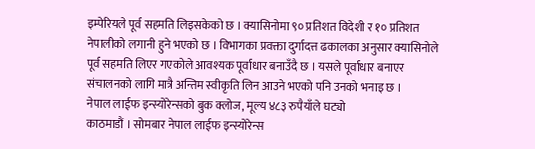इम्पेरियले पूर्व सहमति लिइसकेको छ । क्यासिनोमा ९० प्रतिशत विदेशी र १० प्रतिशत नेपालीको लगानी हुने भएको छ । विभागका प्रवक्ता दुर्गादत्त ढकालका अनुसार क्यासिनोले पूर्व सहमति लिएर गएकोले आवश्यक पूर्वाधार बनाउँदै छ । यसले पूर्वाधार बनाएर संचालनको लागि मात्रै अन्तिम स्वीकृति लिन आउने भएको पनि उनको भनाइ छ ।
नेपाल लाईफ इन्स्योरेन्सको बुक क्लोज, मूल्य ४८३ रुपैयाँले घट्यो
काठमाडौं । सोमबार नेपाल लाईफ इन्स्योरेन्स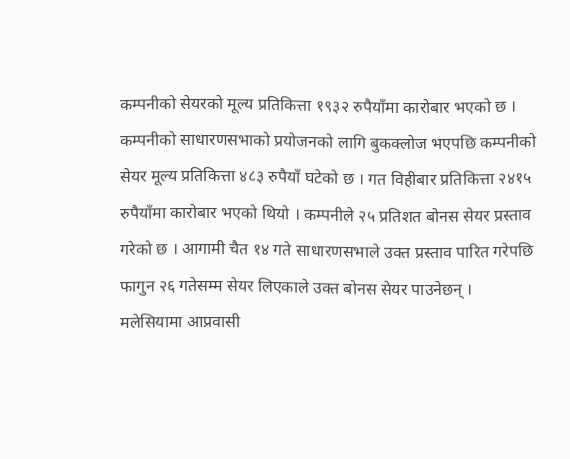कम्पनीको सेयरको मूल्य प्रतिकित्ता १९३२ रुपैयाँमा कारोबार भएको छ । कम्पनीको साधारणसभाको प्रयोजनको लागि बुकक्लोज भएपछि कम्पनीको सेयर मूल्य प्रतिकित्ता ४८३ रुपैयाँ घटेको छ । गत विहीबार प्रतिकित्ता २४१५ रुपैयाँमा कारोबार भएको थियो । कम्पनीले २५ प्रतिशत बोनस सेयर प्रस्ताव गरेको छ । आगामी चैत १४ गते साधारणसभाले उक्त प्रस्ताव पारित गरेपछि फागुन २६ गतेसम्म सेयर लिएकाले उक्त बोनस सेयर पाउनेछन् ।
मलेसियामा आप्रवासी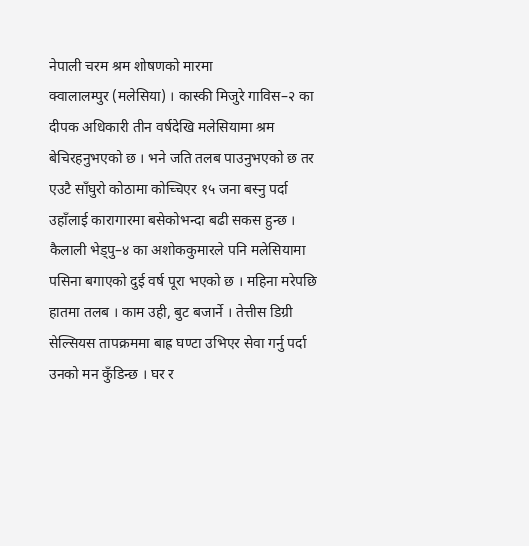नेपाली चरम श्रम शोषणको मारमा
क्वालालम्पुर (मलेसिया) । कास्की मिजुरे गाविस–२ का दीपक अधिकारी तीन वर्षदेखि मलेसियामा श्रम बेचिरहनुभएको छ । भने जति तलब पाउनुभएको छ तर एउटै साँघुरो कोठामा कोच्चिएर १५ जना बस्नु पर्दा उहाँलाई कारागारमा बसेकोभन्दा बढी सकस हुन्छ । कैलाली भेड्पु–४ का अशोककुमारले पनि मलेसियामा पसिना बगाएको दुई वर्ष पूरा भएको छ । महिना मरेपछि हातमा तलब । काम उही, बुट बजार्ने । तेत्तीस डिग्री सेल्सियस तापक्रममा बाह्र घण्टा उभिएर सेवा गर्नु पर्दा उनको मन कुँडिन्छ । घर र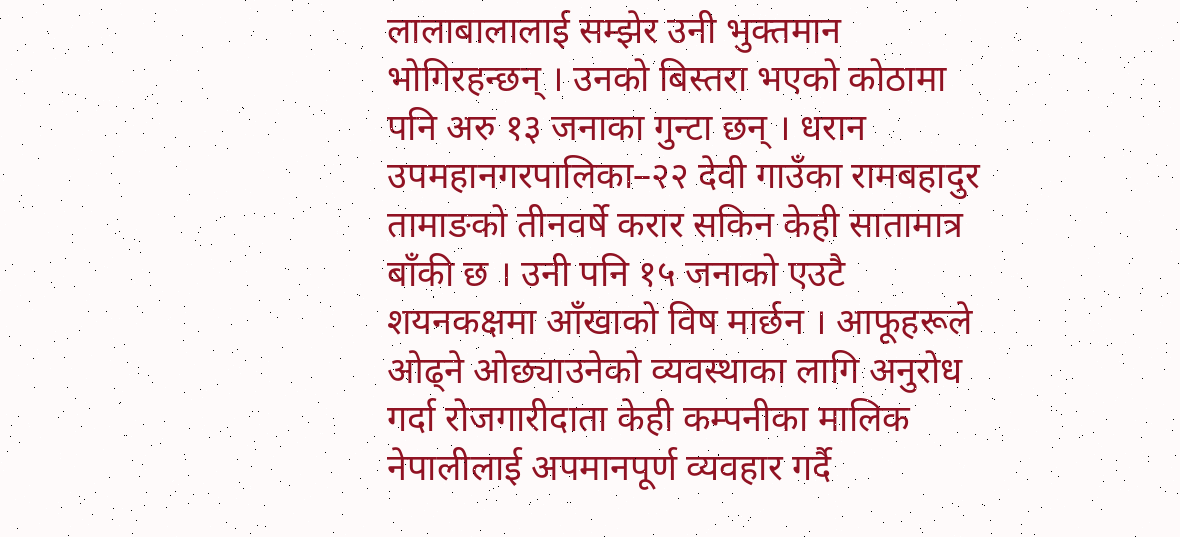लालाबालालाई सम्झेर उनी भुक्तमान भोगिरहन्छन् । उनको बिस्तरा भएको कोठामा पनि अरु १३ जनाका गुन्टा छन् । धरान उपमहानगरपालिका–२२ देवी गाउँका रामबहादुर तामाङको तीनवर्षे करार सकिन केही सातामात्र बाँकी छ । उनी पनि १५ जनाको एउटै शयनकक्षमा आँखाको विष मार्छन । आफूहरूले ओढ्ने ओछ्याउनेको व्यवस्थाका लागि अनुरोध गर्दा रोजगारीदाता केही कम्पनीका मालिक नेपालीलाई अपमानपूर्ण व्यवहार गर्दै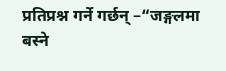प्रतिप्रश्न गर्ने गर्छन् –“जङ्गलमा बस्ने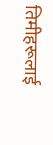तिमीहरूलाई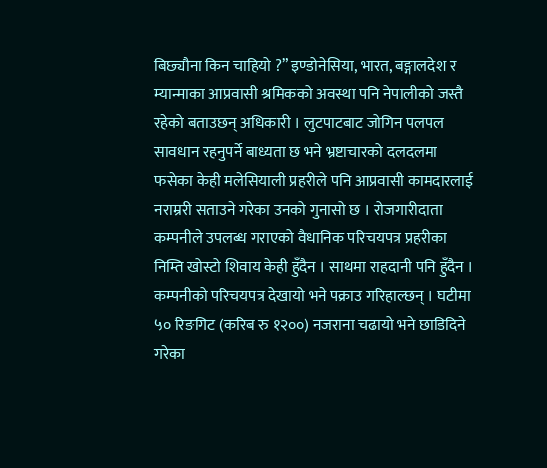बिछ्यौना किन चाहियो ?” इण्डोनेसिया, भारत, बङ्गालदेश र म्यान्माका आप्रवासी श्रमिकको अवस्था पनि नेपालीको जस्तै रहेको बताउछन् अधिकारी । लुटपाटबाट जोगिन पलपल सावधान रहनुपर्ने बाध्यता छ भने भ्रष्टाचारको दलदलमा फसेका केही मलेसियाली प्रहरीले पनि आप्रवासी कामदारलाई नराम्ररी सताउने गरेका उनको गुनासो छ । रोजगारीदाता कम्पनीले उपलब्ध गराएको वैधानिक परिचयपत्र प्रहरीका निम्ति खोस्टो शिवाय केही हुँदैन । साथमा राहदानी पनि हुँदैन । कम्पनीको परिचयपत्र देखायो भने पक्राउ गरिहाल्छन् । घटीमा ५० रिङगिट (करिब रु १२००) नजराना चढायो भने छाडिदिने गरेका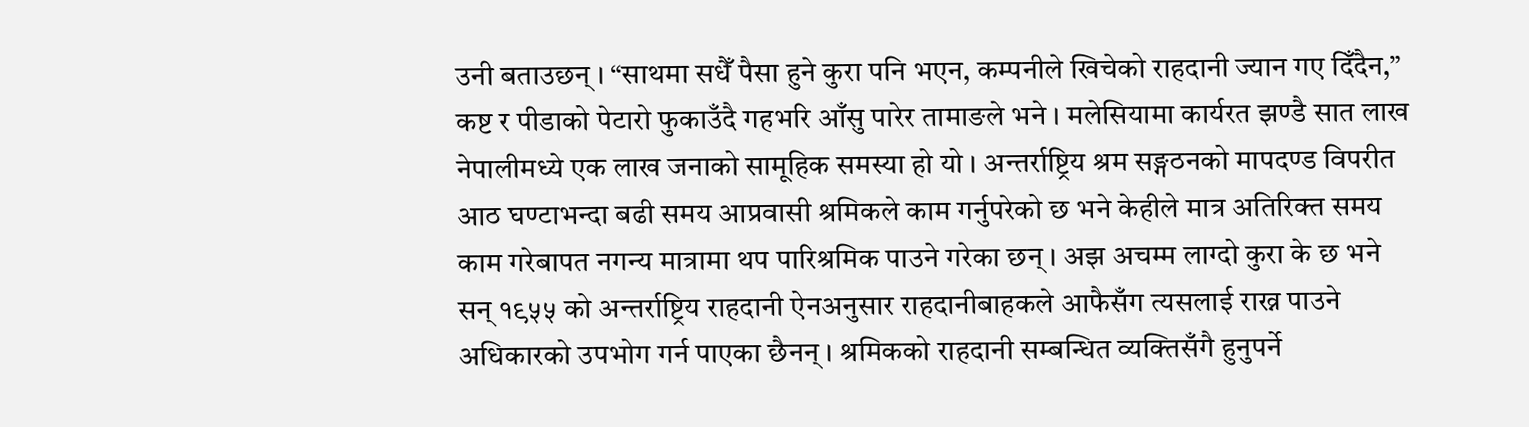उनी बताउछन् । “साथमा सधैँ पैसा हुने कुरा पनि भएन, कम्पनीले खिचेको राहदानी ज्यान गए दिँदैन,” कष्ट र पीडाको पेटारो फुकाउँदै गहभरि आँसु पारेर तामाङले भने । मलेसियामा कार्यरत झण्डै सात लाख नेपालीमध्ये एक लाख जनाको सामूहिक समस्या हो यो । अन्तर्राष्ट्रिय श्रम सङ्गठनको मापदण्ड विपरीत आठ घण्टाभन्दा बढी समय आप्रवासी श्रमिकले काम गर्नुपरेको छ भने केहीले मात्र अतिरिक्त समय काम गरेबापत नगन्य मात्रामा थप पारिश्रमिक पाउने गरेका छन् । अझ अचम्म लाग्दो कुरा के छ भने सन् १९५५ को अन्तर्राष्ट्रिय राहदानी ऐनअनुसार राहदानीबाहकले आफैसँग त्यसलाई राख्न पाउने अधिकारको उपभोग गर्न पाएका छैनन् । श्रमिकको राहदानी सम्बन्धित व्यक्तिसँगै हुनुपर्ने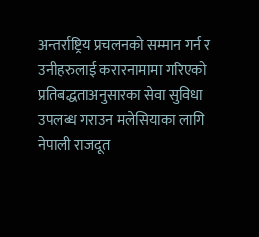अन्तर्राष्ट्रिय प्रचलनको सम्मान गर्न र उनीहरुलाई करारनामामा गरिएको प्रतिबद्धताअनुसारका सेवा सुविधा उपलब्ध गराउन मलेसियाका लागि नेपाली राजदूत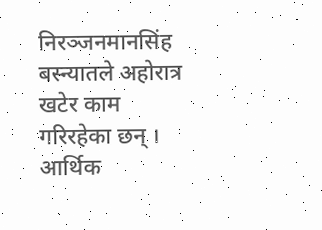निरञ्जनमानसिंह बस्न्यातले अहोरात्र खटेर काम गरिरहेका छन् । आर्थिक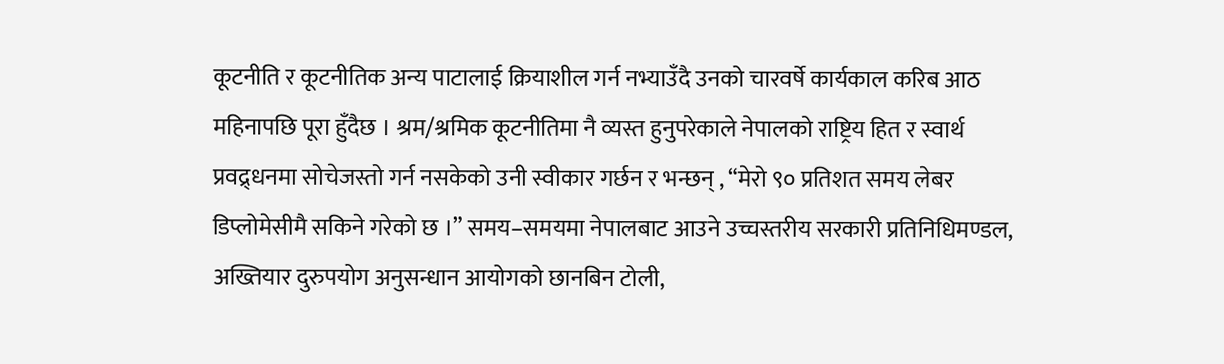कूटनीति र कूटनीतिक अन्य पाटालाई क्रियाशील गर्न नभ्याउँदै उनको चारवर्षे कार्यकाल करिब आठ महिनापछि पूरा हुँदैछ । श्रम/श्रमिक कूटनीतिमा नै व्यस्त हुनुपरेकाले नेपालको राष्ट्रिय हित र स्वार्थ प्रवद्र्धनमा सोचेजस्तो गर्न नसकेको उनी स्वीकार गर्छन र भन्छन् , “मेरो ९० प्रतिशत समय लेबर डिप्लोमेसीमै सकिने गरेको छ ।” समय–समयमा नेपालबाट आउने उच्चस्तरीय सरकारी प्रतिनिधिमण्डल, अख्तियार दुरुपयोग अनुसन्धान आयोगको छानबिन टोली,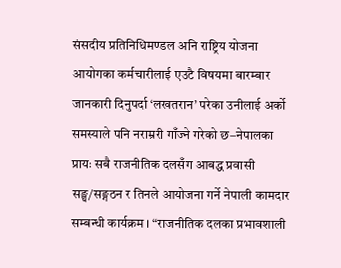संसदीय प्रतिनिधिमण्डल अनि राष्ट्रिय योजना आयोगका कर्मचारीलाई एउटै विषयमा बारम्बार जानकारी दिनुपर्दा ‘लखतरान’ परेका उनीलाई अर्को समस्याले पनि नराम्ररी गाँज्ने गरेको छ–नेपालका प्रायः सबै राजनीतिक दलसँग आबद्ध प्रवासी सङ्घ/सङ्गठन र तिनले आयोजना गर्ने नेपाली कामदार सम्बन्धी कार्यक्रम । “राजनीतिक दलका प्रभावशाली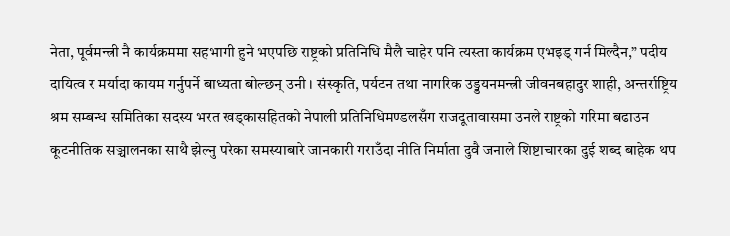नेता, पूर्वमन्त्री नै कार्यक्रममा सहभागी हुने भएपछि राष्ट्रको प्रतिनिधि मैलै चाहेर पनि त्यस्ता कार्यक्रम एभइड् गर्न मिल्दैन,” पदीय दायित्व र मर्यादा कायम गर्नुपर्ने बाध्यता बोल्छन् उनी । संस्कृति, पर्यटन तथा नागरिक उड्डयनमन्त्री जीवनबहादुर शाही, अन्तर्राष्ट्रिय श्रम सम्बन्ध समितिका सदस्य भरत खड्कासहितको नेपाली प्रतिनिधिमण्डलसँग राजदूतावासमा उनले राष्ट्रको गरिमा बढाउन कूटनीतिक सञ्चालनका साथै झेल्नु परेका समस्याबारे जानकारी गराउँदा नीति निर्माता दुवै जनाले शिष्टाचारका दुई शब्द बाहेक थप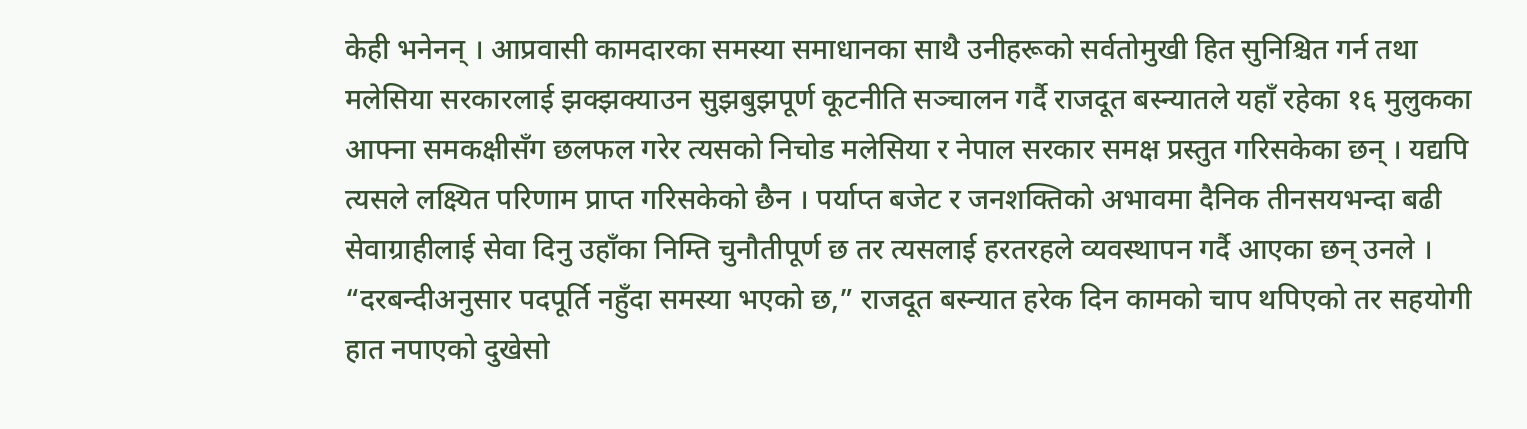केही भनेनन् । आप्रवासी कामदारका समस्या समाधानका साथै उनीहरूको सर्वतोमुखी हित सुनिश्चित गर्न तथा मलेसिया सरकारलाई झक्झक्याउन सुझबुझपूर्ण कूटनीति सञ्चालन गर्दै राजदूत बस्न्यातले यहाँ रहेका १६ मुलुकका आफ्ना समकक्षीसँग छलफल गरेर त्यसको निचोड मलेसिया र नेपाल सरकार समक्ष प्रस्तुत गरिसकेका छन् । यद्यपि त्यसले लक्ष्यित परिणाम प्राप्त गरिसकेको छैन । पर्याप्त बजेट र जनशक्तिको अभावमा दैनिक तीनसयभन्दा बढी सेवाग्राहीलाई सेवा दिनु उहाँका निम्ति चुनौतीपूर्ण छ तर त्यसलाई हरतरहले व्यवस्थापन गर्दै आएका छन् उनले । “दरबन्दीअनुसार पदपूर्ति नहुँदा समस्या भएको छ,” राजदूत बस्न्यात हरेक दिन कामको चाप थपिएको तर सहयोगी हात नपाएको दुखेसो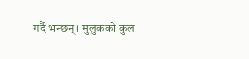गर्दै भन्छन्। मुलुकको कुल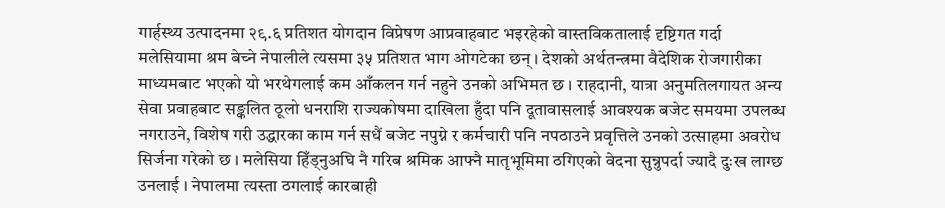गार्हस्थ्य उत्पादनमा २९.६ प्रतिशत योगदान विप्रेषण आप्रवाहबाट भइरहेको वास्तविकतालाई दृष्टिगत गर्दा मलेसियामा श्रम बेच्ने नेपालीले त्यसमा ३५ प्रतिशत भाग ओगटेका छन् । देशको अर्थतन्त्रमा वैदेशिक रोजगारीका माध्यमबाट भएको यो भरथेगलाई कम आँकलन गर्न नहुने उनको अभिमत छ । राहदानी, यात्रा अनुमतिलगायत अन्य सेवा प्रवाहबाट सङ्कलित ठूलो धनराशि राज्यकोषमा दाखिला हुँदा पनि दूतावासलाई आवश्यक बजेट समयमा उपलब्ध नगराउने, विशेष गरी उद्धारका काम गर्न सधैं बजेट नपुग्ने र कर्मचारी पनि नपठाउने प्रवृत्तिले उनको उत्साहमा अवरोध सिर्जना गरेको छ । मलेसिया हिँड्नुअघि नै गरिब श्रमिक आफ्नै मातृभूमिमा ठगिएको वेदना सुन्नुपर्दा ज्यादै दुःख लाग्छ उनलाई । नेपालमा त्यस्ता ठगलाई कारबाही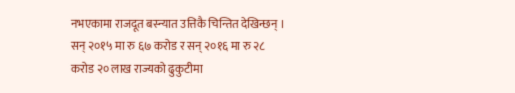नभएकामा राजदूत बस्न्यात उत्तिकै चिन्तित देखिन्छन् । सन् २०१५ मा रु ६७ करोड र सन् २०१६ मा रु २८ करोड २० लाख राज्यको ढुकुटीमा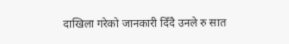दाखिला गरेको जानकारी दिँदै उनले रु सात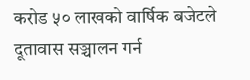करोड ५० लाखको वार्षिक बजेटले दूतावास सञ्चालन गर्न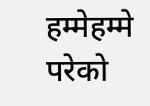हम्मेहम्मे परेको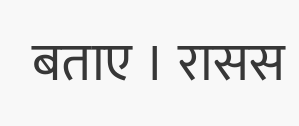बताए । रासस